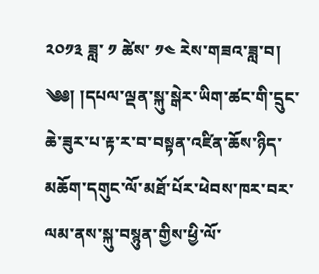༢༠༡༣ ཟླ་ ༡ ཚེས་ ༡༤ རེས་གཟའ་ཟླ་བ།
༄༅། །དཔལ་ལྡན་སྐུ་སྒེར་ཡིག་ཚང་གི་དྲུང་ཆེ་ཟུར་པ་རྟ་ར་བ་བསྟན་འཛིན་ཆོས་ཉིད་མཆོག་དགུང་ལོ་མཐོ་པོར་ཕེབས་ཁར་བར་ལམ་ནས་སྐུ་བསྙུན་གྱིས་ཕྱི་ལོ་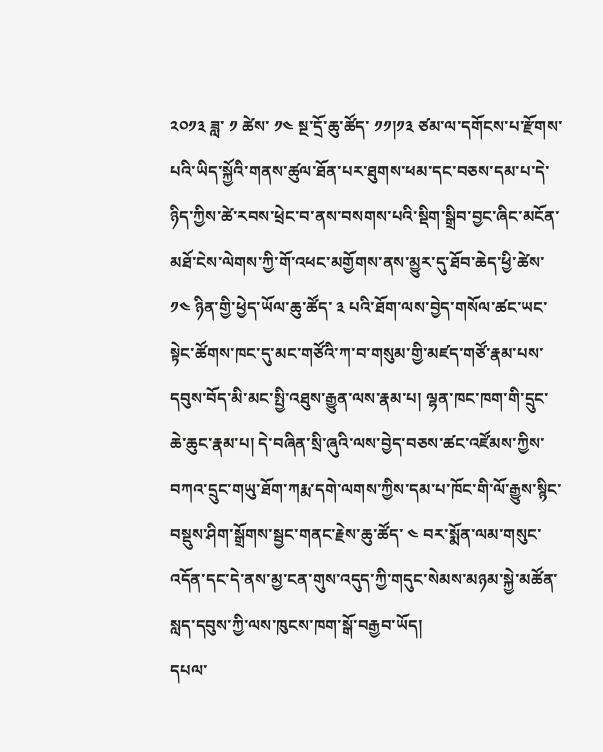༢༠༡༣ ཟླ་ ༡ ཚེས་ ༡༤ སྔ་དྲོ་ཆུ་ཚོད་ ༡༡།༡༣ ཙམ་ལ་དགོངས་པ་རྫོགས་པའི་ཡིད་སྐྱོའི་གནས་ཚུལ་ཐོན་པར་ཐུགས་ཕམ་དང་བཅས་དམ་པ་དེ་ཉིད་ཀྱིས་ཚེ་རབས་ཕྲེང་བ་ནས་བསགས་པའི་སྡིག་སྒྲིབ་བྱང་ཞིང་མངོན་མཐོ་ངེས་ལེགས་ཀྱི་གོ་འཕང་མགྱོགས་ནས་མྱུར་དུ་ཐོབ་ཆེད་ཕྱི་ཚེས་ ༡༤ ཉིན་གྱི་ཕྱེད་ཡོལ་ཆུ་ཚོད་ ༣ པའི་ཐོག་ལས་བྱེད་གསོལ་ཚང་ཡང་སྟེང་ཚོགས་ཁང་དུ་མང་གཙོའི་ཀ་བ་གསུམ་གྱི་མཛད་གཙོ་རྣམ་པས་དབུས་བོད་མི་མང་སྤྱི་འཐུས་རྒྱུན་ལས་རྣམ་པ། ལྷན་ཁང་ཁག་གི་དྲུང་ཆེ་ཆུང་རྣམ་པ། དེ་བཞིན་སྲི་ཞུའི་ལས་བྱེད་བཅས་ཚང་འཛོམས་ཀྱིས་བཀའ་དྲུང་གཡུ་ཐོག་ཀརྨ་དགེ་ལགས་ཀྱིས་དམ་པ་ཁོང་གི་ལོ་རྒྱུས་སྙིང་བསྡུས་ཤིག་སྒྲོགས་སྦྱང་གནང་རྗེས་ཆུ་ཚོད་ ༤ བར་སྨོན་ལམ་གསུང་འདོན་དང་དེ་ནས་མྱ་ངན་གུས་འདུད་ཀྱི་གདུང་སེམས་མཉམ་སྐྱེ་མཚོན་སླད་དབུས་ཀྱི་ལས་ཁུངས་ཁག་སྒོ་བརྒྱབ་ཡོད།
དཔལ་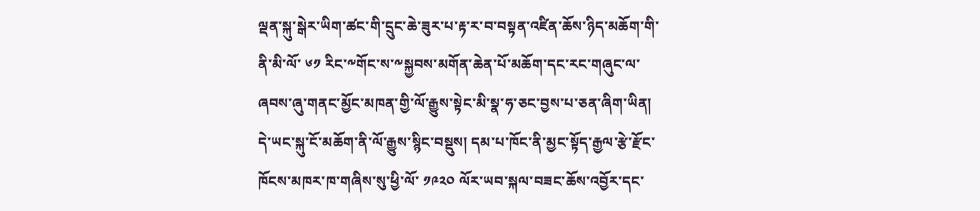ལྡན་སྐུ་སྒེར་ཡིག་ཚང་གི་དྲུང་ཆེ་ཟུར་པ་རྟ་ར་བ་བསྟན་འཛིན་ཆོས་ཉིད་མཆོག་གི་ནི་མི་ལོ་ ༦༡ རིང་༸གོང་ས་༸སྐྱབས་མགོན་ཆེན་པོ་མཆོག་དང་རང་གཞུང་ལ་ཞབས་ཞུ་གནང་མྱོང་མཁན་གྱི་ལོ་རྒྱུས་སྟེང་མི་སྣ་ཧ་ཅང་བྱས་པ་ཅན་ཞིག་ཡིན། དེ་ཡང་སྐུ་ངོ་མཆོག་ནི་ལོ་རྒྱུས་སྙིང་བསྡུས། དམ་པ་ཁོང་ནི་མྱང་སྟོད་རྒྱལ་རྩེ་རྫོང་ཁོངས་མཁར་ཁ་གཞིས་སུ་ཕྱི་ལོ་ ༡༩༢༠ ལོར་ཡབ་སྐལ་བཟང་ཆོས་འབྱོར་དང་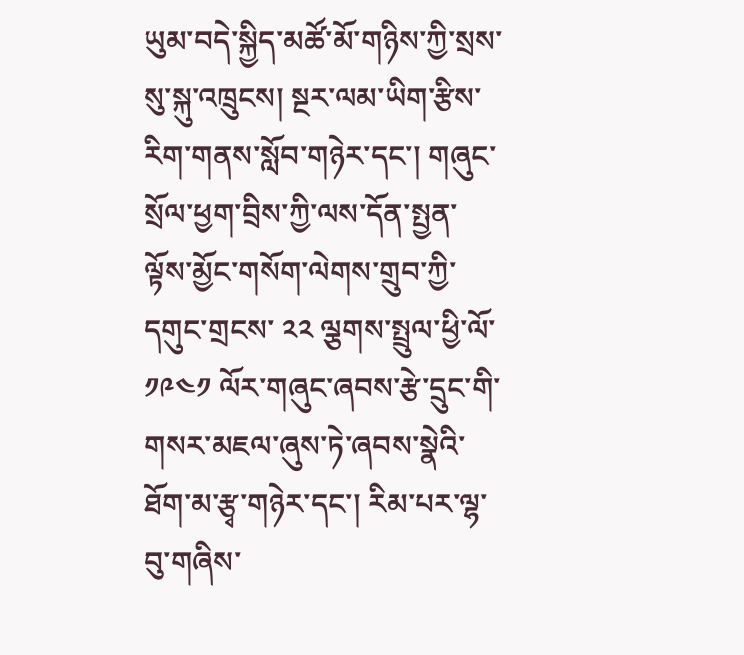ཡུམ་བདེ་སྐྱིད་མཚོ་མོ་གཉིས་ཀྱི་སྲས་སུ་སྐུ་འཁྲུངས། སྔར་ལམ་ཡིག་རྩིས་རིག་གནས་སློབ་གཉེར་དང་། གཞུང་སྲོལ་ཕྱག་བྲིས་ཀྱི་ལས་དོན་སྤྱན་ལྟོས་མྱོང་གསོག་ལེགས་གྲུབ་ཀྱི་དགུང་གྲངས་ ༢༢ ལྕགས་སྤྲུལ་ཕྱི་ལོ་ ༡༩༤༡ ལོར་གཞུང་ཞབས་རྩེ་དྲུང་གི་གསར་མཇལ་ཞུས་ཏེ་ཞབས་སྣེའི་ཐོག་མ་རྩྭ་གཉེར་དང་། རིམ་པར་ལྷ་བུ་གཞིས་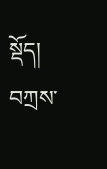སྡོད། བཀྲས་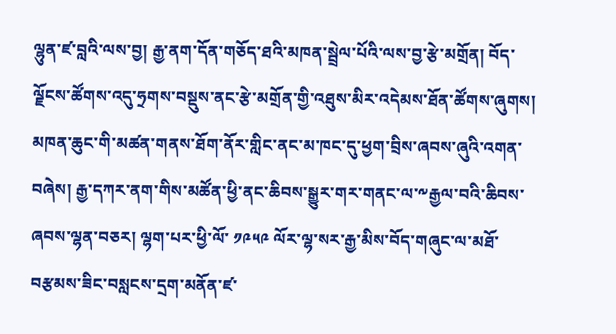ལྷུན་ཛ་བླའི་ལས་བྱ། རྒྱ་ནག་དོན་གཅོད་ཐའི་མཁན་སྦྲེལ་པོའི་ལས་བྱ་རྩེ་མགྲོན། བོད་ལྗོངས་ཚོགས་འདུ་ཧྲགས་བསྡུས་ནང་རྩེ་མགྲོན་གྱི་འཐུས་མིར་འདེམས་ཐོན་ཚོགས་ཞུགས། མཁན་ཆུང་གི་མཚན་གནས་ཐོག་ནོར་གླིང་ནང་མ་ཁང་དུ་ཕྱག་བྲིས་ཞབས་ཞུའི་འགན་བཞེས། རྒྱ་དཀར་ནག་གིས་མཚོན་ཕྱི་ནང་ཆིབས་སྒྱུར་གར་གནང་ལ་༸རྒྱལ་བའི་ཆིབས་ཞབས་ལྷན་བཅར། ལྷག་པར་ཕྱི་ལོ་ ༡༩༥༩ ལོར་ལྷ་སར་རྒྱ་མིས་བོད་གཞུང་ལ་མཐོ་བརྩམས་ཟིང་བསླངས་དྲག་མནོན་ཛ་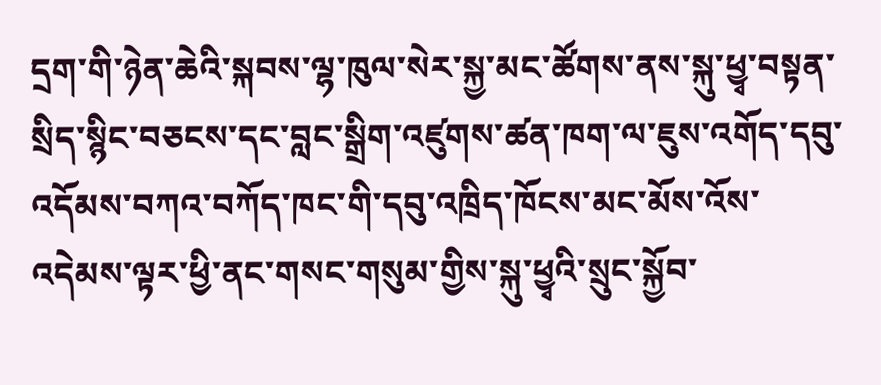དྲག་གི་ཉེན་ཆེའི་སྐབས་ལྷ་ཁུལ་སེར་སྐྱ་མང་ཚོགས་ནས་སྐུ་ཕྱྭ་བསྟན་སྲིད་སྙིང་བཅངས་དང་བླང་སྒྲིག་འཛུགས་ཚན་ཁག་ལ་ཇུས་འགོད་དབུ་འདོམས་བཀའ་བཀོད་ཁང་གི་དབུ་འཁྲིད་ཁོངས་མང་མོས་འོས་འདེམས་ལྟར་ཕྱི་ནང་གསང་གསུམ་གྱིས་སྐུ་ཕྱྭའི་སྲུང་སྐྱོབ་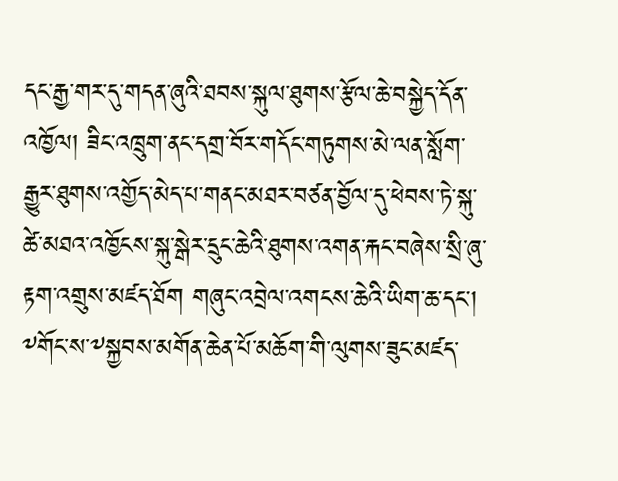དང་རྒྱ་གར་དུ་གདན་ཞུའི་ཐབས་སྐུལ་ཐུགས་རྩོལ་ཆེ་བསྐྱེད་དོན་འཁྱོལ། ཟིང་འཁྲུག་ནང་དགྲ་བོར་གདོང་གཏུགས་མེ་ལན་སློག་རྒྱུར་ཐུགས་འགྱོད་མེད་པ་གནང་མཐར་བཙན་བྱོལ་དུ་ཕེབས་ཏེ་སྐུ་ཚེ་མཐའ་འཁྱོངས་སྐུ་སྒེར་དྲུང་ཆེའི་ཐུགས་འགན་རྐང་བཞེས་སྲི་ཞུ་རྟག་འགྲུས་མཛད་ཐོག གཞུང་འབྲེལ་འགངས་ཆེའི་ཡིག་ཆ་དང་།
༸གོང་ས་༸སྐྱབས་མགོན་ཆེན་པོ་མཆོག་གི་ལུགས་ཟུང་མཛད་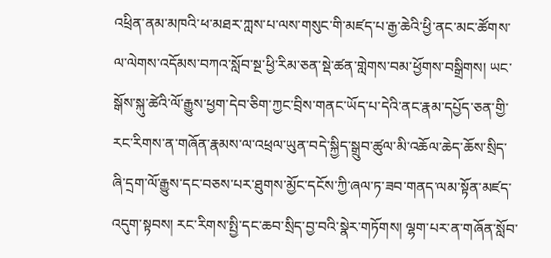འཕྲིན་ནམ་མཁའི་ཕ་མཐར་ཀླས་པ་ལས་གསུང་གི་མཛད་པ་རྒྱ་ཆེའི་ཕྱི་ནང་མང་ཚོགས་ལ་ལེགས་འདོམས་བཀའ་སློབ་སྔ་ཕྱི་རིམ་ཅན་སྡེ་ཚན་གླེགས་བམ་ཕྱོགས་བསྒྲིགས། ཡང་སྒོས་སྐུ་ཚེའི་ལོ་རྒྱུས་ཕྱག་དེབ་ཅིག་ཀྱང་བྲིས་གནང་ཡོད་པ་དེའི་ནང་རྣམ་དཔྱོད་ཅན་གྱི་རང་རིགས་ན་གཞོན་རྣམས་ལ་འཕྲལ་ཡུན་བདེ་སྐྱིད་སྒྲུབ་ཚུལ་མི་འཆོལ་ཆེད་ཆོས་སྲིད་ཞི་དྲག་ལོ་རྒྱུས་དང་བཅས་པར་ཐུགས་མྱོང་དངོས་ཀྱི་ཞལ་ཏ་ཟབ་གནད་ལམ་སྟོན་མཛད་འདུག་སྟབས། རང་རིགས་སྤྱི་དང་ཆབ་སྲིད་བྱ་བའི་སྣེར་གཏོགས། ལྷག་པར་ན་གཞོན་སློབ་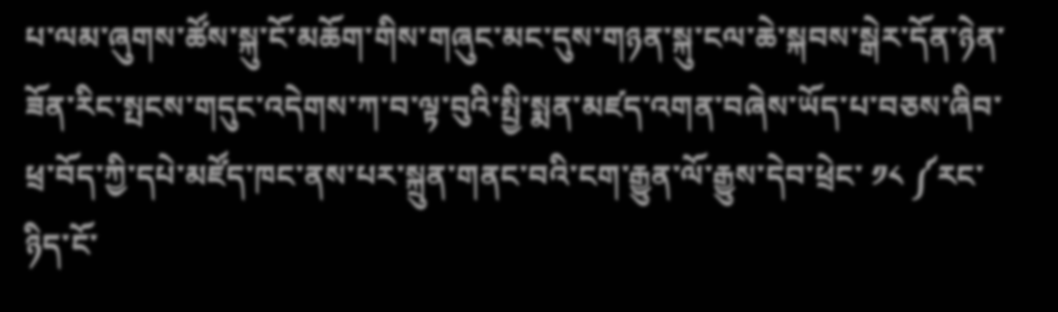པ་ལམ་ཞུགས་ཚོས་སྐུ་ངོ་མཆོག་གིས་གཞུང་མང་དུས་གཉན་སྐུ་ངལ་ཆེ་སྐབས་སྒེར་དོན་ཉེན་ཟོན་རིང་སྤངས་གདུང་འདེགས་ཀ་བ་ལྟ་བུའི་སྤྱི་སྨན་མཛད་འགན་བཞེས་ཡོད་པ་བཅས་ཞིབ་ཕྲ་བོད་ཀྱི་དཔེ་མཛོད་ཁང་ནས་པར་སྐྲུན་གནང་བའི་ངག་རྒྱུན་ལོ་རྒྱུས་དེབ་ཕྲེང་ ༡༨ ༼རང་ཉིད་ངོ་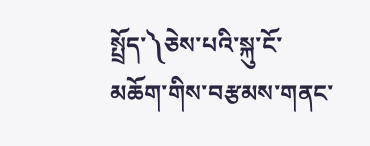སྤྲོད་༽ཅེས་པའི་སྐུ་ངོ་མཆོག་གིས་བརྩམས་གནང་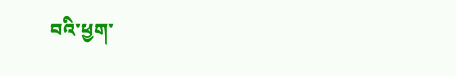བའི་ཕྱག་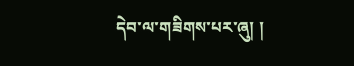དེབ་ལ་གཟིགས་པར་ཞུ། །